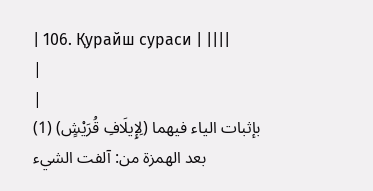| 106. Қурайш сураси | ||||
|
|
(1) (لِإِيلَافِ قُرَيْشٍ) بإثبات الياء فيهما بعد الهمزة من: آلفت الشيء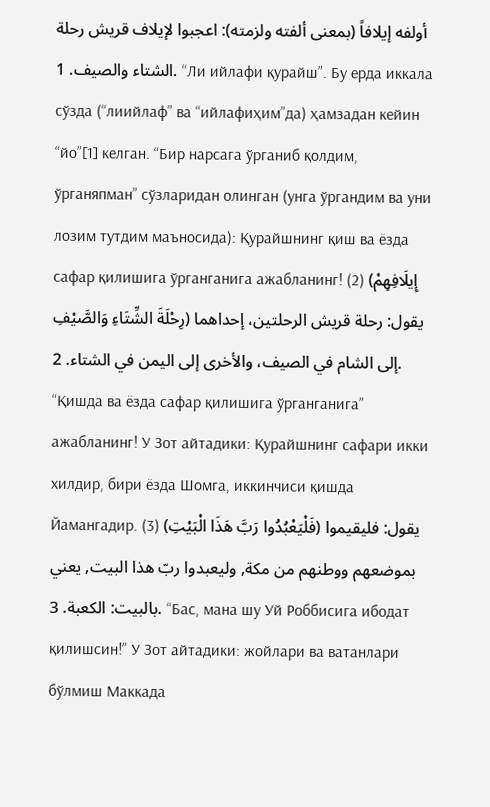أولفه إيلافاً (بمعنى ألفته ولزمته): اعجبوا لإيلاف قريش رحلة الشتاء والصيف. 1. “Ли ийлафи қурайш”. Бу ерда иккала сўзда (“лиийлаф” ва “ийлафиҳим”да) ҳамзадан кейин “йо”[1] келган. “Бир нарсага ўрганиб қолдим, ўрганяпман” сўзларидан олинган (унга ўргандим ва уни лозим тутдим маъносида): Қурайшнинг қиш ва ёзда сафар қилишига ўрганганига ажабланинг! (2) (إِيلَافِهِمْ رِحْلَةَ الشِّتَاءِ وَالصَّيْفِ) يقول: رحلة قريش الرحلتين، إحداهما إلى الشام في الصيف، والأخرى إلى اليمن في الشتاء. 2. “Қишда ва ёзда сафар қилишига ўрганганига” ажабланинг! У Зот айтадики: Қурайшнинг сафари икки хилдир, бири ёзда Шомга, иккинчиси қишда Йамангадир. (3) (فَلْيَعْبُدُوا رَبَّ هَذَا الْبَيْتِ) يقول: فليقيموا بموضعهم ووطنهم من مكة, وليعبدوا ربّ هذا البيت, يعني بالبيت: الكعبة. 3. “Бас, мана шу Уй Роббисига ибодат қилишсин!” У Зот айтадики: жойлари ва ватанлари бўлмиш Маккада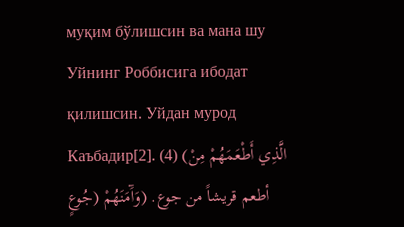муқим бўлишсин ва мана шу Уйнинг Роббисига ибодат қилишсин. Уйдан мурод Каъбадир[2]. (4) (الَّذِي أَطْعَمَهُمْ مِنْ جُوعٍ) أطعم قريشاً من جوع. (وَآَمَنَهُمْ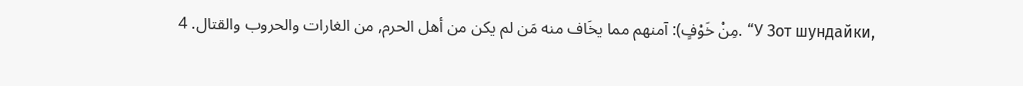مِنْ خَوْفٍ): آمنهم مما يخَاف منه مَن لم يكن من أهل الحرم, من الغارات والحروب والقتال. 4. “У Зот шундайки,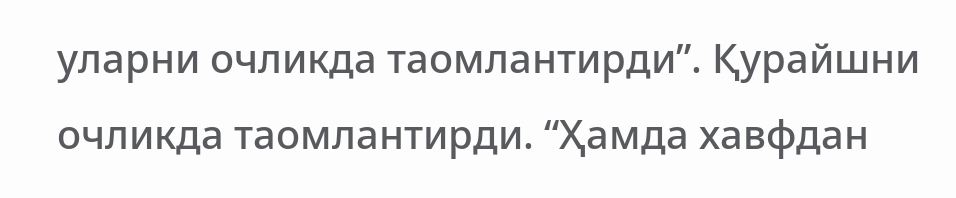уларни очликда таомлантирди”. Қурайшни очликда таомлантирди. “Ҳамда хавфдан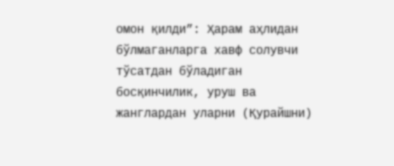омон қилди”: Ҳарам аҳлидан бўлмаганларга хавф солувчи тўсатдан бўладиган босқинчилик, уруш ва жанглардан уларни (Қурайшни)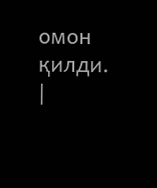омон қилди. |